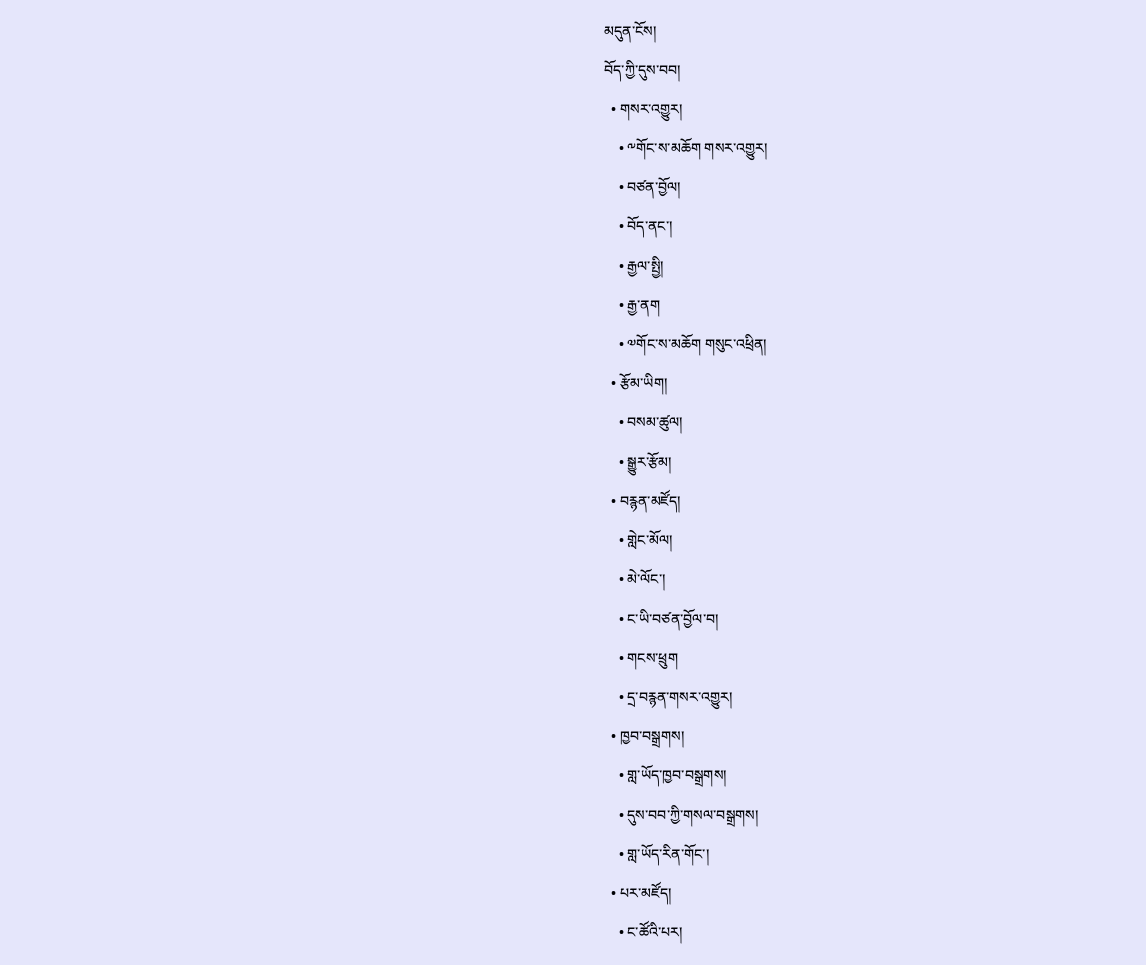མདུན་ངོས།
བོད་ཀྱི་དུས་བབ།
  • གསར་འགྱུར།
    • ༸གོང་ས་མཆོག གསར་འགྱུར།
    • བཙན་བྱོལ།
    • བོད་ནང་།
    • རྒྱལ་སྤྱི།
    • རྒྱ་ནག
    • ༧གོང་ས་མཆོག གསུང་འཕྲིན།
  • རྩོམ་ཡིག།
    • བསམ་ཚུལ།
    • སྒྱུར་རྩོམ།
  • བརྙན་མཛོད།
    • གླེང་མོལ།
    • མེ་ལོང་།
    • ང་ཡི་བཙན་བྱོལ་བ།
    • གངས་ཕྲུག
    • དྲ་བརྙན་གསར་འགྱུར།
  • ཁྱབ་བསྒྲགས།
    • གླ་ཡོད་ཁྱབ་བསྒྲགས།
    • དུས་བབ་ཀྱི་གསལ་བསྒྲགས།
    • གླ་ཡོད་རིན་གོང་།
  • པར་མཛོད།
    • ང་ཚོའི་པར།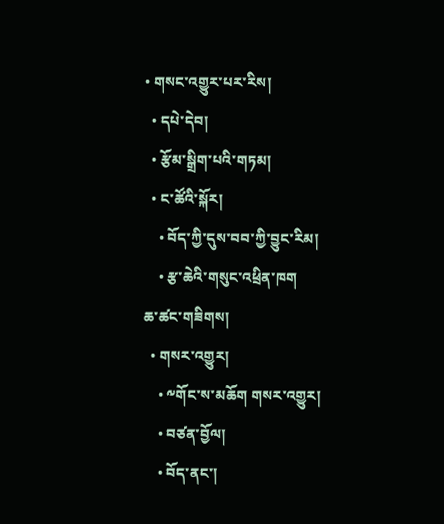• གསང་འགྱུར་པར་རིས།
  • དཔེ་དེབ།
  • རྩོམ་སྒྲིག་པའི་གཏམ།
  • ང་ཚོའི་སྐོར།
    • བོད་ཀྱི་དུས་བབ་ཀྱི་བྱུང་རིམ།
    • རྩ་ཆེའི་གསུང་འཕྲིན་ཁག
ཆ་ཚང་གཟིགས།
  • གསར་འགྱུར།
    • ༸གོང་ས་མཆོག གསར་འགྱུར།
    • བཙན་བྱོལ།
    • བོད་ནང་།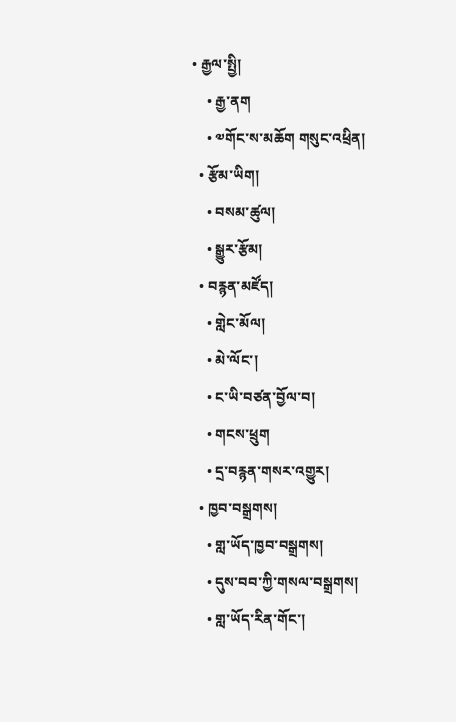• རྒྱལ་སྤྱི།
    • རྒྱ་ནག
    • ༧གོང་ས་མཆོག གསུང་འཕྲིན།
  • རྩོམ་ཡིག།
    • བསམ་ཚུལ།
    • སྒྱུར་རྩོམ།
  • བརྙན་མཛོད།
    • གླེང་མོལ།
    • མེ་ལོང་།
    • ང་ཡི་བཙན་བྱོལ་བ།
    • གངས་ཕྲུག
    • དྲ་བརྙན་གསར་འགྱུར།
  • ཁྱབ་བསྒྲགས།
    • གླ་ཡོད་ཁྱབ་བསྒྲགས།
    • དུས་བབ་ཀྱི་གསལ་བསྒྲགས།
    • གླ་ཡོད་རིན་གོང་།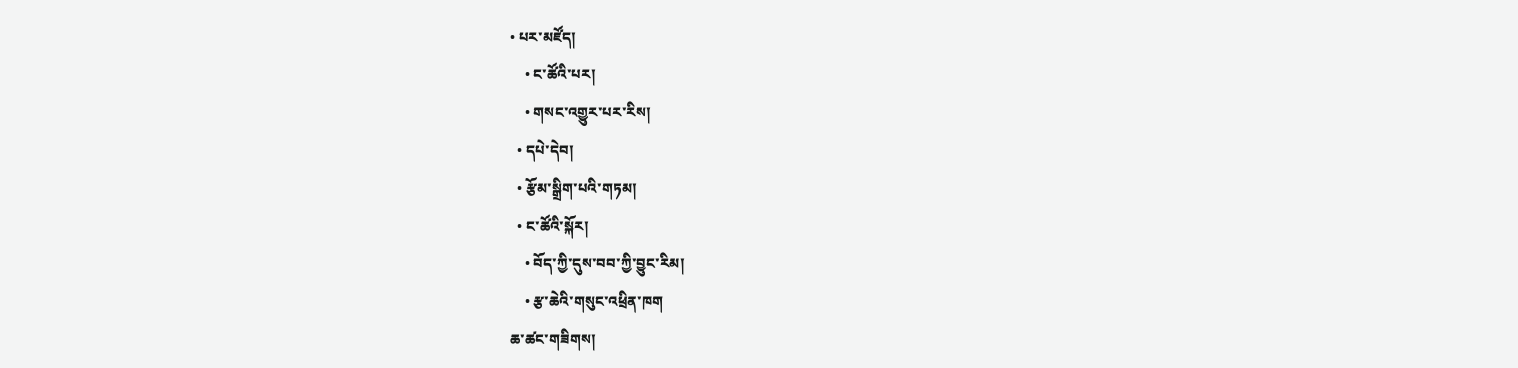• པར་མཛོད།
    • ང་ཚོའི་པར།
    • གསང་འགྱུར་པར་རིས།
  • དཔེ་དེབ།
  • རྩོམ་སྒྲིག་པའི་གཏམ།
  • ང་ཚོའི་སྐོར།
    • བོད་ཀྱི་དུས་བབ་ཀྱི་བྱུང་རིམ།
    • རྩ་ཆེའི་གསུང་འཕྲིན་ཁག
ཆ་ཚང་གཟིགས།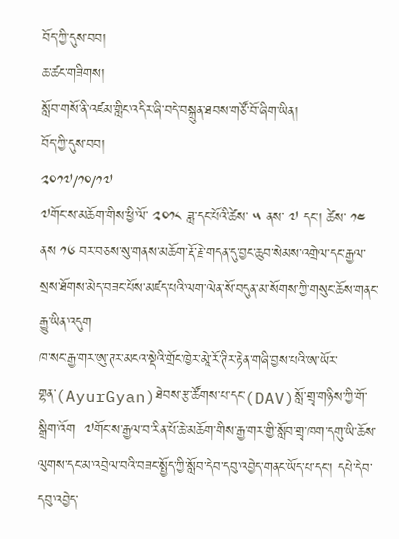བོད་ཀྱི་དུས་བབ།
ཆ་ཚང་གཟིགས།
སློབ་གསོ་ནི་འཛམ་གླིང་འདིར་ཞི་བདེ་བསྐྲུན་ཐབས་གཙོ་བོ་ཞིག་ཡིན།
བོད་ཀྱི་དུས་བབ།
༢༠༡༧/༡༠/༡༧
༧གོང་ས་མཆོག་གིས་ཕྱི་ལོ་ ༢༠༡༨ ཟླ་དང་པོའི་ཚེས་ ༥ ནས་ ༧ དང་། ཚེས་ ༡༤ ནས ༡༦ བར་བཅས་སུ་གནས་མཆོག་རྡོ་རྗེ་གདན་དུ་བྱང་ཆུབ་སེམས་འགྲེལ་དང་རྒྱལ་སྲས་ཐོགས་མེད་བཟང་པོས་མཛད་པའི་ལག་ལེན་སོ་བདུན་མ་སོགས་ཀྱི་གསུང་ཆོས་གནང་རྒྱུ་ཡིན་འདུག
ཁ་སང་རྒྱ་གར་ཨུ་ཊར་མངའ་སྡེའི་གྲོང་ཁྱེར་མཱེ་རོ་ཊིར་རྟེན་གཞི་བྱས་པའི་ཨ་ཡོར་གྷན་(AyurGyan)ཐེབས་རྩ་ཚོགས་པ་དང་(DAV)སློ་གྲྭ་གཉིས་ཀྱི་གོ་སྒྲིག་འོག  ༧གོང་ས་རྒྱལ་བ་རིན་པོ་ཆེ་མཆོག་གིས་རྒྱ་གར་གྱི་སློབ་གྲྭ་ཁག་དགུ་ཡི་ཆོས་ལུགས་དང་མ་འབྲེལ་བའི་བཟང་སྤྱོད་ཀྱི་སློབ་དེབ་དབུ་འབྱེད་གནང་ཡོད་པ་དང་། དཔེ་དེབ་དབུ་འབྱེད་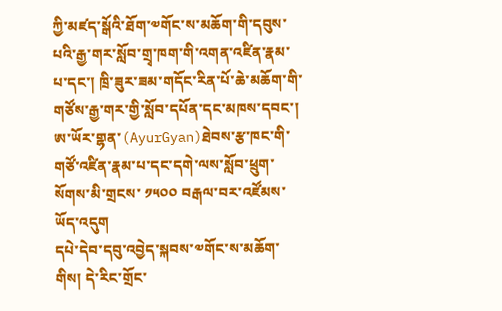ཀྱི་མཛད་སྒོའི་ཐོག་༧གོང་ས་མཆོག་གི་དབུས་པའི་རྒྱ་གར་སློབ་གྲྭ་ཁག་གི་འགན་འཛིན་རྣམ་པ་དང་། ཁྲི་ཟུར་ཟམ་གདོང་རིན་པོ་ཆེ་མཆོག་གི་གཙོས་རྒྱ་གར་གྱི་སློབ་དཔོན་དང་མཁས་དབང་། ཨ་ཡོར་གྷན་(AyurGyan)ཐེབས་རྩ་ཁང་གི་གཙོ་འཛིན་རྣམ་པ་དང་དགེ་ལས་སློབ་ཕྲུག་སོགས་མི་གྲངས་ ༡༥༠༠ བརྒལ་བར་འཛོམས་ཡོད་འདུག
དཔེ་དེབ་དབུ་འབྱེད་སྐབས་༧གོང་ས་མཆོག་གིས། དེ་རིང་གྲོང་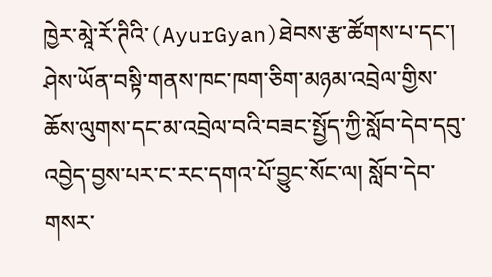ཁྱེར་མཱེ་རོ་ཊིའི་(AyurGyan)ཐེབས་རྩ་ཚོགས་པ་དང་། ཤེས་ཡོན་བསྟི་གནས་ཁང་ཁག་ཅིག་མཉམ་འབྲེལ་གྱིས་ཆོས་ལུགས་དང་མ་འབྲེལ་བའི་བཟང་སྤྱོད་ཀྱི་སློབ་དེབ་དབུ་འབྱེད་བྱས་པར་ང་རང་དགའ་པོ་བྱུང་སོང་ལ། སློབ་དེབ་གསར་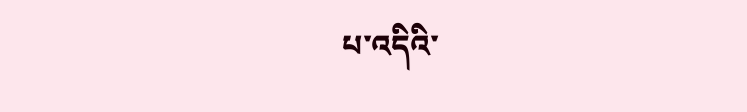པ་འདིའི་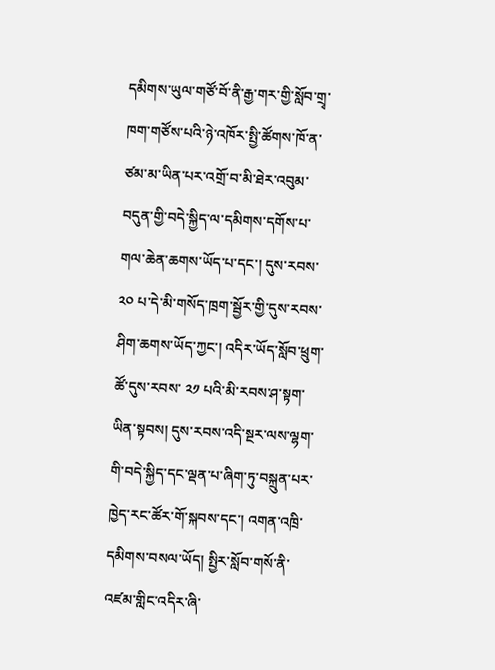དམིགས་ཡུལ་གཙོ་བོ་ནི་རྒྱ་གར་གྱི་སློབ་གྲྭ་ཁག་གཙོས་པའི་ཉེ་འཁོར་སྤྱི་ཚོགས་ཁོ་ན་ཙམ་མ་ཡིན་པར་འགྲོ་བ་མི་ཐེར་འབུམ་བདུན་གྱི་བདེ་སྐྱིད་ལ་དམིགས་དགོས་པ་གལ་ཆེན་ཆགས་ཡོད་པ་དང་། དུས་རབས་ ༢༠ པ་དེ་མི་གསོད་ཁྲག་སྦྱོར་གྱི་དུས་རབས་ཤིག་ཆགས་ཡོད་ཀྱང་། འདིར་ཡོད་སློབ་ཕྲུག་ཚོ་དུས་རབས་ ༢༡ པའི་མི་རབས་ཤ་སྟག་ཡིན་སྟབས། དུས་རབས་འདི་སྔར་ལས་ལྷག་གི་བདེ་སྐྱིད་དང་ལྡན་པ་ཞིག་ཏུ་བསྐྲུན་པར་ཁྱེད་རང་ཚོར་གོ་སྐབས་དང་། འགན་འཁྲི་དམིགས་བསལ་ཡོད། སྤྱིར་སློབ་གསོ་ནི་འཛམ་གླིང་འདིར་ཞི་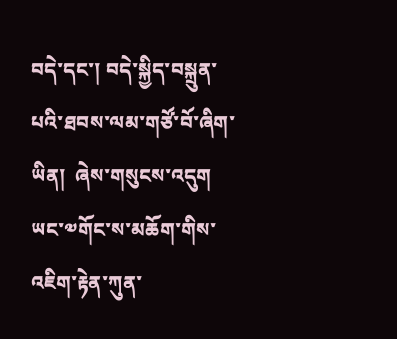བདེ་དང་། བདེ་སྐྱིད་བསྐྲུན་པའི་ཐབས་ལམ་གཙོ་བོ་ཞིག་ཡིན།  ཞེས་གསུངས་འདུག
ཡང་༧གོང་ས་མཆོག་གིས་འཇིག་རྟེན་ཀུན་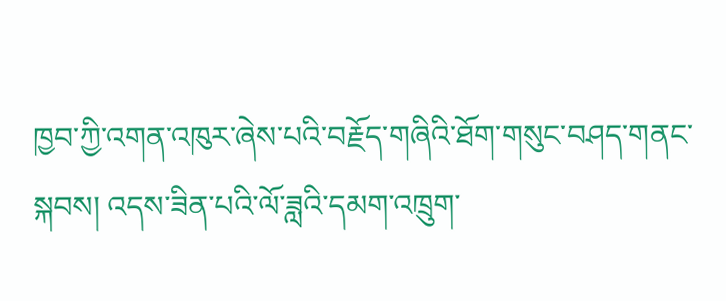ཁྱབ་ཀྱི་འགན་འཁུར་ཞེས་པའི་བརྗོད་གཞིའི་ཐོག་གསུང་བཤད་གནང་སྐབས། འདས་ཟིན་པའི་ལོ་ཟླའི་དམག་འཁྲུག་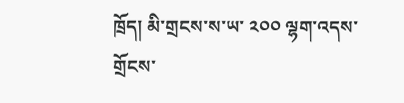ཁྲོད། མི་གྲངས་ས་ཡ་ ༢༠༠ ལྷག་འདས་གྲོངས་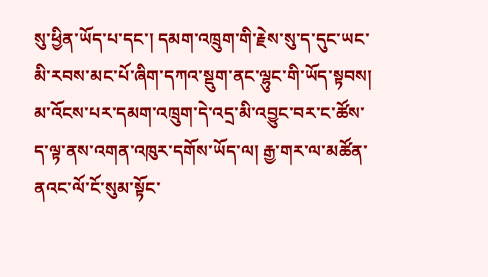སུ་ཕྱིན་ཡོད་པ་དང་། དམག་འཁྲུག་གི་རྗེས་སུ་ད་དུང་ཡང་མི་རབས་མང་པོ་ཞིག་དཀའ་སྡུག་ནང་ལྷུང་གི་ཡོད་སྟབས། མ་འོངས་པར་དམག་འཁྲུག་དེ་འདྲ་མི་འབྱུང་བར་ང་ཚོས་ད་ལྟ་ནས་འགན་འཁུར་དགོས་ཡོད་ལ། རྒྱ་གར་ལ་མཚོན་ནའང་ལོ་ངོ་སུམ་སྟོང་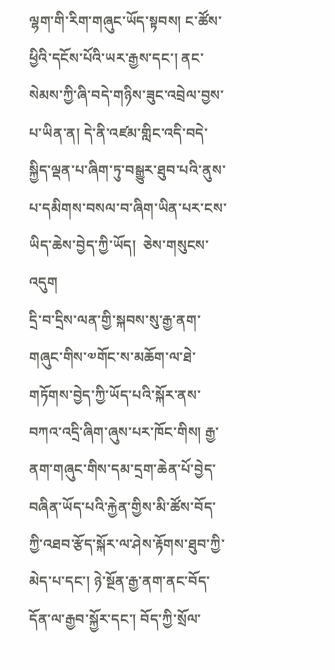ལྷག་གི་རིག་གཞུང་ཡོད་སྟབས། ང་ཚོས་ཕྱིའི་དངོས་པོའི་ཡར་རྒྱས་དང་། ནང་སེམས་ཀྱི་ཞི་བདེ་གཉིས་ཟུང་འབྲེལ་བྱས་པ་ཡིན་ན། དེ་ནི་འཛམ་གླིང་འདི་བདེ་སྐྱིད་ལྡན་པ་ཞིག་ཏུ་བསྒྱུར་ཐུབ་པའི་ནུས་པ་དམིགས་བསལ་བ་ཞིག་ཡིན་པར་ངས་ཡིད་ཆེས་བྱེད་ཀྱི་ཡོད།  ཅེས་གསུངས་འདུག
དྲི་བ་དྲིས་ལན་གྱི་སྐབས་སུ་རྒྱ་ནག་གཞུང་གིས་༧གོང་ས་མཆོག་ལ་ཐེ་གཏོགས་བྱེད་ཀྱི་ཡོད་པའི་སྐོར་ནས་བཀའ་འདྲི་ཞིག་ཞུས་པར་ཁོང་གིས། རྒྱ་ནག་གཞུང་གིས་དམ་དྲག་ཆེན་པོ་བྱེད་བཞིན་ཡོད་པའི་རྐྱེན་གྱིས་མི་ཚོས་བོད་ཀྱི་འཐབ་རྩོད་སྐོར་ལ་ཤེས་རྟོགས་ཐུབ་ཀྱི་མེད་པ་དང་། ཉེ་སྔོན་རྒྱ་ནག་ནང་བོད་དོན་ལ་རྒྱབ་སྐྱོར་དང་། བོད་ཀྱི་སྲོལ་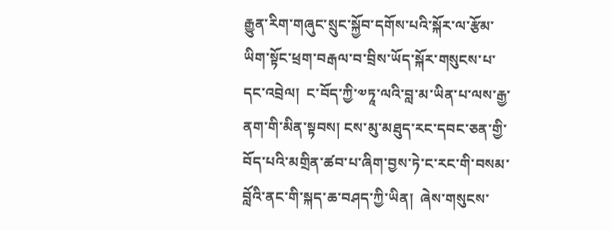རྒྱུན་རིག་གཞུང་སྲུང་སྐྱོབ་དགོས་པའི་སྐོར་ལ་རྩོམ་ཡིག་སྟོང་ཕྲག་བརྒལ་བ་བྲིས་ཡོད་སྐོར་གསུངས་པ་དང་འབྲེལ།  ང་བོད་ཀྱི་༧ཏཱ་ལའི་བླ་མ་ཡིན་པ་ལས་རྒྱ་ནག་གི་མིན་སྟབས། ངས་མུ་མཐུད་རང་དབང་ཅན་གྱི་བོད་པའི་མགྲིན་ཚབ་པ་ཞིག་བྱས་ཏེ་ང་རང་གི་བསམ་བློའི་ནང་གི་སྐད་ཆ་བཤད་ཀྱི་ཡིན།  ཞེས་གསུངས་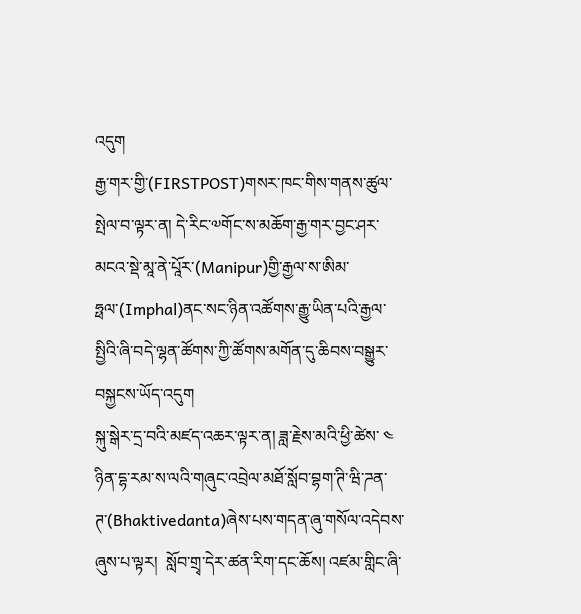འདུག
རྒྱ་གར་གྱི་(FIRSTPOST)གསར་ཁང་གིས་གནས་ཚུལ་སྤེལ་བ་ལྟར་ན། དེ་རིང་༧གོང་ས་མཆོག་རྒྱ་གར་བྱང་ཤར་མངའ་སྡེ་མཱ་ནེ་པཱོར་(Manipur)གྱི་རྒྱལ་ས་ཨིམ་ཧྥལ་(Imphal)ནང་སང་ཉིན་འཚོགས་རྒྱུ་ཡིན་པའི་རྒྱལ་སྤྱིའི་ཞི་བདེ་ལྷན་ཚོགས་ཀྱི་ཚོགས་མགོན་དུ་ཆིབས་བསྒྱུར་བསྐྱངས་ཡོད་འདུག
སྐུ་སྒེར་དྲ་བའི་མཛད་འཆར་ལྟར་ན། ཟླ་རྗེས་མའི་ཕྱི་ཚེས་ ༤ ཉིན་དྷ་རམ་ས་ལའི་གཞུང་འབྲེལ་མཐོ་སློབ་བྷག་ཊི་ཝི་ཌན་ཊ་(Bhaktivedanta)ཞེས་པས་གདན་ཞུ་གསོལ་འདེབས་ཞུས་པ་ལྟར།  སློབ་གྲྭ་དེར་ཚན་རིག་དང་ཆོས། འཛམ་གླིང་ཞི་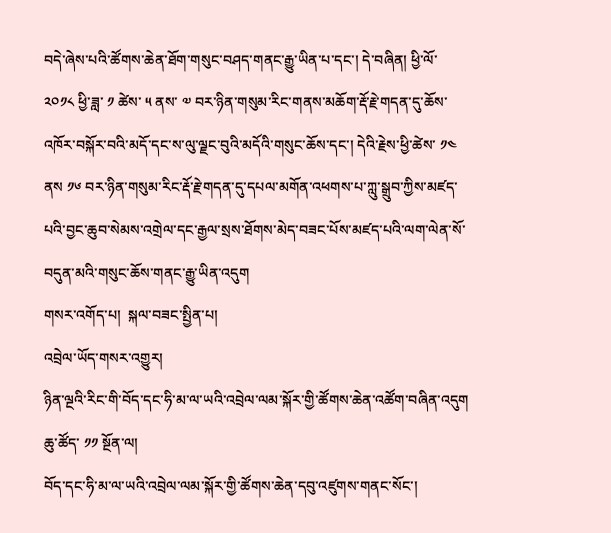བདེ་ཞེས་པའི་ཚོགས་ཆེན་ཐོག་གསུང་བཤད་གནང་རྒྱུ་ཡིན་པ་དང་། དེ་བཞིན། ཕྱི་ལོ་ ༢༠༡༨ ཕྱི་ཟླ་ ༡ ཚེས་ ༥ ནས་ ༧ བར་ཉིན་གསུམ་རིང་གནས་མཆོག་རྡོ་རྗེ་གདན་དུ་ཆོས་འཁོར་བསྐོར་བའི་མདོ་དང་ས་ལུ་ལྗང་བུའི་མདོའི་གསུང་ཆོས་དང་། དེའི་རྗེས་ཕྱི་ཚེས་ ༡༤ ནས ༡༦ བར་ཉིན་གསུམ་རིང་རྡོ་རྗེ་གདན་དུ་དཔལ་མགོན་འཕགས་པ་ཀླུ་སྒྲུབ་ཀྱིས་མཛད་པའི་བྱང་ཆུབ་སེམས་འགྲེལ་དང་རྒྱལ་སྲས་ཐོགས་མེད་བཟང་པོས་མཛད་པའི་ལག་ལེན་སོ་བདུན་མའི་གསུང་ཆོས་གནང་རྒྱུ་ཡིན་འདུག
གསར་འགོད་པ།  སྐལ་བཟང་སྤྱིན་པ།
འབྲེལ་ཡོད་གསར་འགྱུར།
ཉིན་ལྔའི་རིང་གི་བོད་དང་ཧི་མ་ལ་ཡའི་འབྲེལ་ལམ་སྐོར་གྱི་ཚོགས་ཆེན་འཚོག་བཞིན་འདུག
ཆུ་ཚོད་ ༡༡ སྔོན་ལ།
བོད་དང་ཧི་མ་ལ་ཡའི་འབྲེལ་ལམ་སྐོར་གྱི་ཚོགས་ཆེན་དབུ་འཛུགས་གནང་སོང་།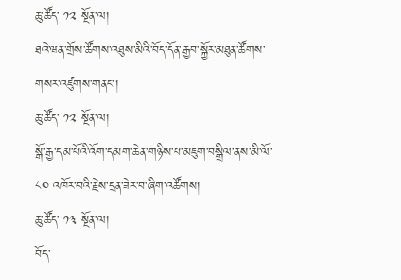ཆུ་ཚོད་ ༡༢ སྔོན་ལ།
ཐའེ་ཝན་གྲོས་ཚོགས་འཐུས་མིའི་བོད་དོན་རྒྱབ་སྐྱོར་མཐུན་ཚོགས་གསར་འཛུགས་གནང་།
ཆུ་ཚོད་ ༡༢ སྔོན་ལ།
སྒོ་རྒྱ་དམ་པོའི་འོག་དམག་ཆེན་གཉིས་པ་མཇུག་བསྒྲིལ་ནས་མི་ལོ་ ༨༠ འཁོར་བའི་རྗེས་དྲན་ཟེར་བ་ཞིག་འཚོགས།
ཆུ་ཚོད་ ༡༣ སྔོན་ལ།
བོད་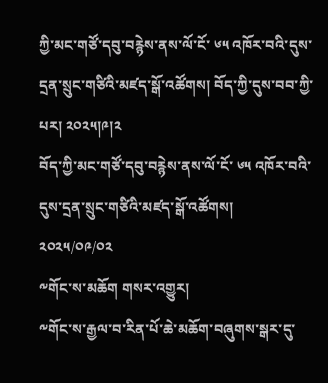ཀྱི་མང་གཙོ་དབུ་བརྙེས་ནས་ལོ་ངོ་ ༦༥ འཁོར་བའི་དུས་དྲན་སྲུང་གཙིའི་མཛད་སྒོ་འཚོགས། བོད་ཀྱི་དུས་བབ་ཀྱི་པར། ༢༠༢༥།༩།༢
བོད་ཀྱི་མང་གཙོ་དབུ་བརྙེས་ནས་ལོ་ངོ་ ༦༥ འཁོར་བའི་དུས་དྲན་སྲུང་གཙིའི་མཛད་སྒོ་འཚོགས།
༢༠༢༥/༠༩/༠༢
༸གོང་ས་མཆོག གསར་འགྱུར།
༸གོང་ས་རྒྱལ་བ་རིན་པོ་ཆེ་མཆོག་བཞུགས་སྒར་དུ་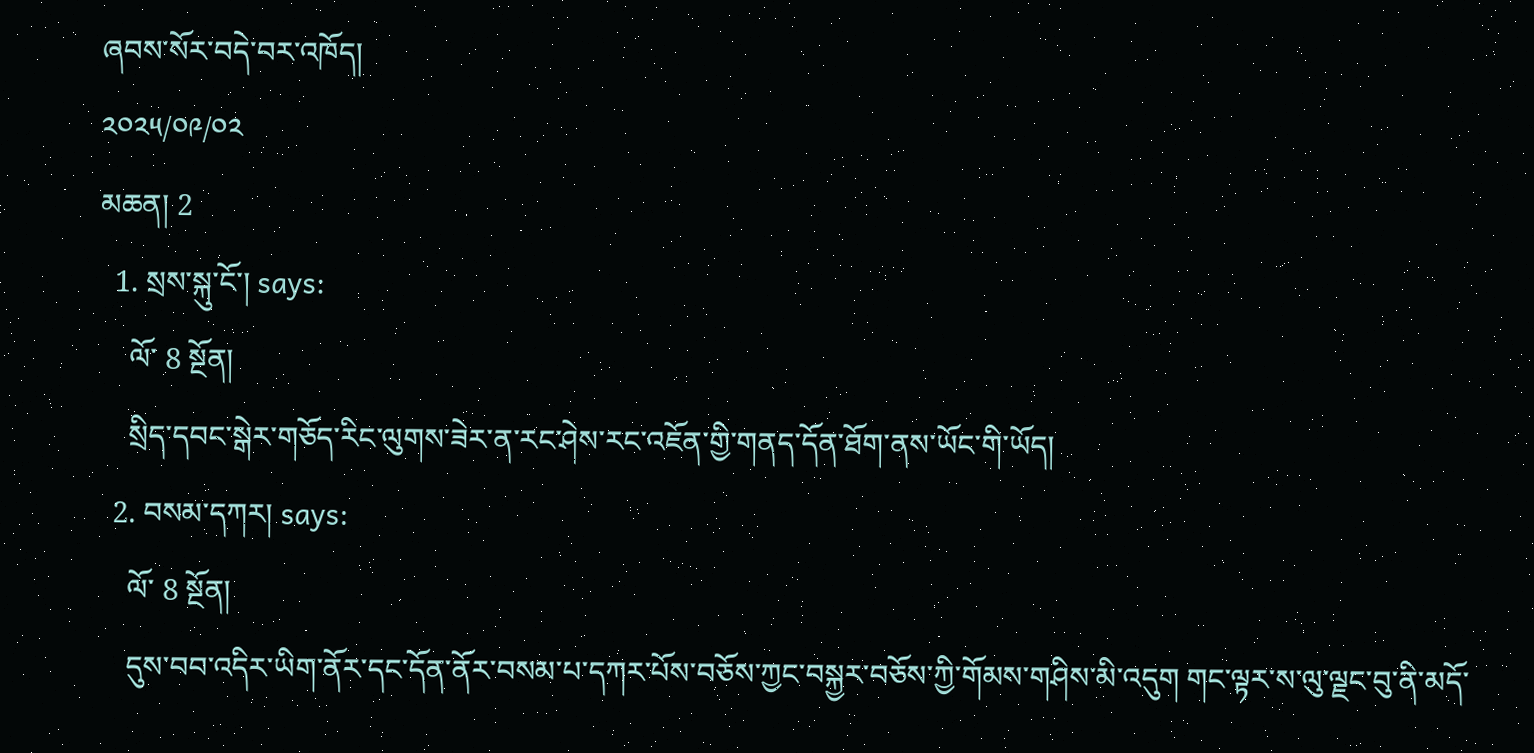ཞབས་སོར་བདེ་བར་འཁོད།
༢༠༢༥/༠༩/༠༢
མཆན། 2
  1. སྲས་སྐུ་ངོ་། says:
    ལོ་ 8 སྔོན།
    སྲིད་དབང་སྒེར་གཅོད་རིང་ལུགས་ཟེར་ན་རང་ཤེས་རང་འཇོན་གྱི་གནད་དོན་ཐོག་ནས་ཡོང་གི་ཡོད།
  2. བསམ་དཀར། says:
    ལོ་ 8 སྔོན།
    དུས་བབ་འདིར་ཡིག་ནོར་དང་དོན་ནོར་བསམ་པ་དཀར་པོས་བཅོས་ཀྱང་བསྐྱར་བཅོས་ཀྱི་གོམས་གཤིས་མི་འདུག གང་ལྟར་ས་ལུ་ལྗང་བུ་ནི་མདོ་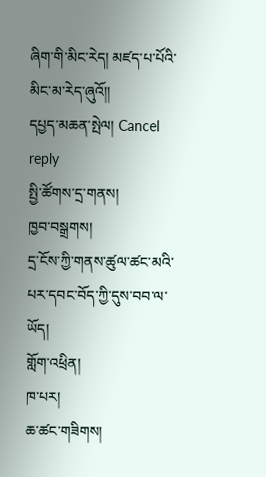ཞིག་གི་མིང་རེད། མཛད་པ་པོའི་མིང་མ་རེད་ཞུའོ།།
དཔྱད་མཆན་སྤེལ། Cancel reply
སྤྱི་ཚོགས་དྲ་གནས།
ཁྱབ་བསྒྲགས།
དྲ་ངོས་ཀྱི་གནས་ཚུལ་ཚང་མའི་པར་དབང་བོད་ཀྱི་དུས་བབ་ལ་ཡོད།
གློག་འཕྲིན།
ཁ་པར།
ཆ་ཚང་གཟིགས།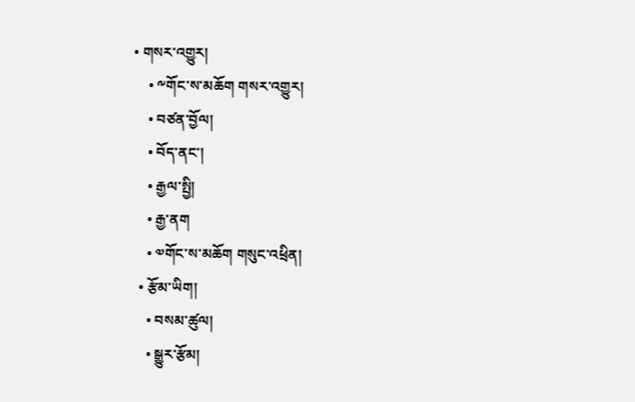• གསར་འགྱུར།
    • ༸གོང་ས་མཆོག གསར་འགྱུར།
    • བཙན་བྱོལ།
    • བོད་ནང་།
    • རྒྱལ་སྤྱི།
    • རྒྱ་ནག
    • ༧གོང་ས་མཆོག གསུང་འཕྲིན།
  • རྩོམ་ཡིག།
    • བསམ་ཚུལ།
    • སྒྱུར་རྩོམ།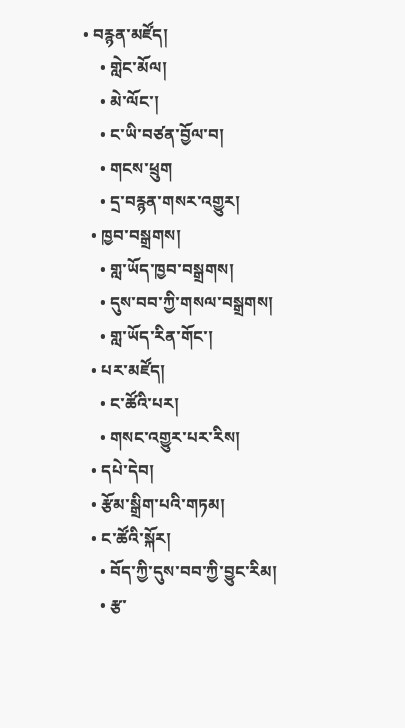• བརྙན་མཛོད།
    • གླེང་མོལ།
    • མེ་ལོང་།
    • ང་ཡི་བཙན་བྱོལ་བ།
    • གངས་ཕྲུག
    • དྲ་བརྙན་གསར་འགྱུར།
  • ཁྱབ་བསྒྲགས།
    • གླ་ཡོད་ཁྱབ་བསྒྲགས།
    • དུས་བབ་ཀྱི་གསལ་བསྒྲགས།
    • གླ་ཡོད་རིན་གོང་།
  • པར་མཛོད།
    • ང་ཚོའི་པར།
    • གསང་འགྱུར་པར་རིས།
  • དཔེ་དེབ།
  • རྩོམ་སྒྲིག་པའི་གཏམ།
  • ང་ཚོའི་སྐོར།
    • བོད་ཀྱི་དུས་བབ་ཀྱི་བྱུང་རིམ།
    • རྩ་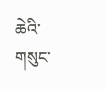ཆེའི་གསུང་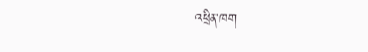འཕྲིན་ཁག